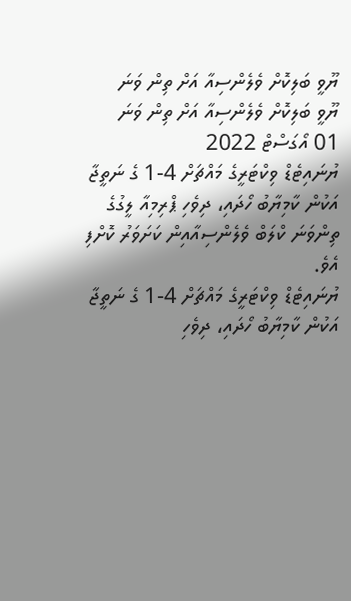ޔޫވީ ބަލިކޮށް ވެލެންސިއާ އަށް ތިން ވަނަ
ޔޫވީ ބަލިކޮށް ވެލެންސިއާ އަށް ތިން ވަނަ
01 އޯގަސްޓް 2022
ޔުނައިޓެޑް ވިކްޓަރީގެ މައްޗަށް 4-1 ގެ ނަތީޖާ އަކުން ކާމިޔާބު ހޯދައި، ދިވެހި ޕްރިމިއާ ލީގުގެ ތިންވަނަ ކްލަބް ވެލެންސިއާއިން ކަށަވަރު ކޮށްފި އެވެ.
ޔުނައިޓެޑް ވިކްޓަރީގެ މައްޗަށް 4-1 ގެ ނަތީޖާ އަކުން ކާމިޔާބު ހޯދައި، ދިވެހި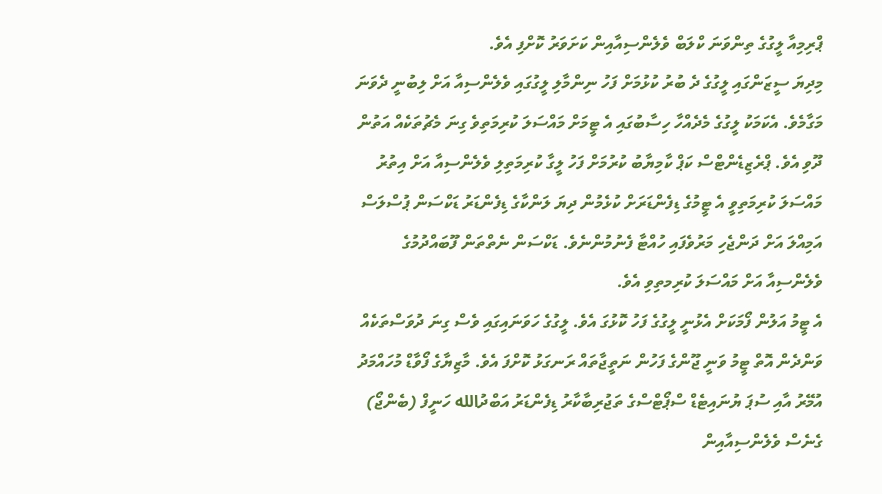ޕްރިމިއާ ލީގުގެ ތިންވަނަ ކްލަބް ވެލެންސިއާއިން ކަށަވަރު ކޮށްފި އެވެ.
މިދިޔަ ސީޒަންގައި ލީގުގެ ދެ ބުރު ކުޅުމަށް ފަހު ނިންމާލި ލީގުގައި ވެލެންސިއާ އަށް ލިބުނީ ދެވަނަ މަގާމެވެ. އެކަމަކު ލީގުގެ މެދެއްހާ ހިސާބުގައި އެ ޓީމަށް މައްސަލަ ކުރިމަތިވެ ގިނަ މެޗުތަކެއް އަތުން ދޫވި އެވެ. ޕްރެޒިޑެންޓްސް ކަޕް ކާމިޔާބު ކުރުމަށް ފަހު ލީގާ ކުރިމަތިލި ވެލެންސިއާ އަށް އިތުރު މައްސަލަ ކުރިމަތިވީ އެ ޓީމުގެ ޑިފެންޑަރަށް ކުޅެމުން ދިޔަ ލަންކާގެ ޑިފެންޑަރު ޑަކްސަން ޕުސްލަސް އަމިއްލަ އަށް ދަންޖެހި މަރުވެފައި ހުއްޓާ ފެނުމުންނެވެ. ޑަކްސަން ނެތްތަން ފޫބައްދުމުގެ ވެލެންސިއާ އަށް މައްސަލަ ކުރިމތިވި އެވެ.
އެ ޓީމު އަލުން ފޯމަކަށް އެޅުނީ ލީގުގެ ފަހު ކޮޅުގަ އެވެ. ލީގުގެ ހަވަނައިގައި ވެސް ގިނަ ދުވަސްތަކެއް ވަންދެން އޮތް ޓީމު ވަނީ ޖޫންގެ ފަހުން ނަތީޖާތައް ރަނގަޅު ކޮށްފަ އެވެ. މާޒިޔާގެ ފޯވާޑް މުހައްމަދު އުމޭރު އާއި ސުޕަ ޔުނައިޓެޑް ސްޕޯޓްސްގެ ތަޖުރިބާކާރު ޑިފެންޑަރު އަބްދުالله ހަނީފް (ބެންޖޯ) ގެނެސް ވެލެންސިއާއިން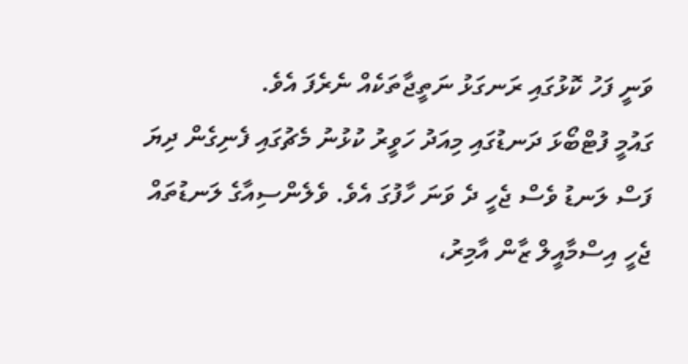ވަނީ ފަހު ކޮޅުގައި ރަނގަޅު ނަތީޖާތަކެއް ނެރެފަ އެވެ.
ގައުމީ ފުޓްބޯޅަ ދަނޑުގައި މިއަދު ހަވީރު ކުޅުނު މެޗުގައި ފެނިގެން ދިޔަ ފަސް ލަނޑު ވެސް ޖެހީ ދެ ވަނަ ހާފުގަ އެވެ. ވެލެންސިއާގެ ލަނޑުތައް ޖެހީ އިސްމާއީލް ޒާން އާމިރު،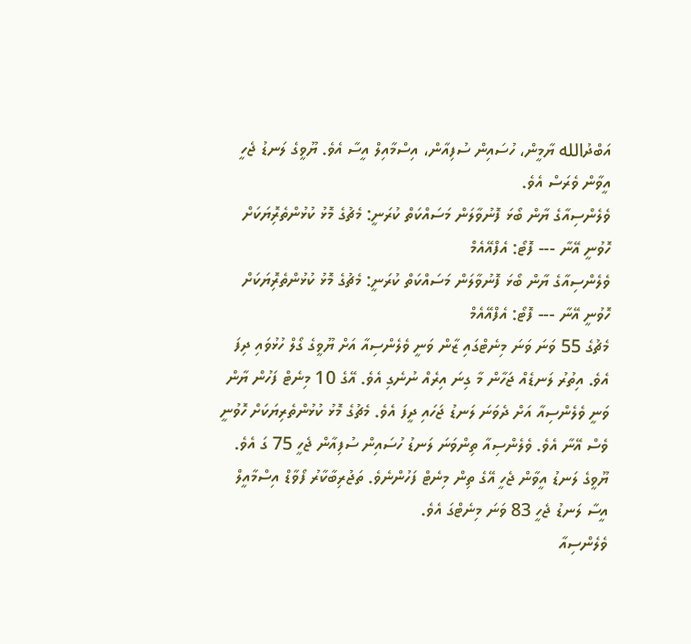އަބްދުالله ޔާމީން، ހުސައިން ސުފިއާން، އިސްމާއިލް އީސާ އެވެ. ޔޫވީގެ ލަނޑު ޖެހީ އީވާން ވެރަސް އެވެ.
ވެލެންސިއާގެ ޔާން ބޯޅަ ފޮނުވާލަން މަސައްކަތް ކުރަނީ: މެޗުގެ މޮޅު ކުޅުންތެރޮިޔަކަށް ހޮވުނީ އޭނާ --- ފޮޓޯ: އެފްއޭއެމް
ވެލެންސިއާގެ ޔާން ބޯޅަ ފޮނުވާލަން މަސައްކަތް ކުރަނީ: މެޗުގެ މޮޅު ކުޅުންތެރޮިޔަކަށް ހޮވުނީ އޭނާ --- ފޮޓޯ: އެފްއޭއެމް
މެޗުގެ 55 ވަނަ ވަނަ މިނެޓްގައި ޒާން ވަނީ ވެލެންސިއާ އަށް ޔޫވީގެ ގޯލް ހުޅުވައި ދިފަ އެވެ. އިތުރު ލަނޑެއް ޖަހާން މާ ގިނަ އިރެއް ނުނެގި އެވެ. އޭގެ 10 މިނެޓް ފަހުން ޔާން ވަނީ ވެލެންސިއާ އަށް ދެވަނަ ލަނޑު ޖަހައި ދީފަ އެވެ. މެޗުގެ މޮޅު ކުޅުންތެރިޔަކަށް ހޮވުނީ ވެސް އޭނާ އެވެ. ވެލެންސިއާ ތިންވަނަ ލަނޑު ހުސައިން ސުފިއާން ޖެހީ 75 ގަ އެވެ. ޔޫވީގެ ލަނޑު އީވާން ޖެހީ އޭގެ ތިން މިނެޓް ފަހުންނެވެ. ތަޖުރިބާކާރު ފޯވާޑް އިސްމާއީލް އީސާ ލަނޑު ޖެހީ 83 ވަނަ މިނެޓްގަ އެވެ.
ވެލެންސިއާ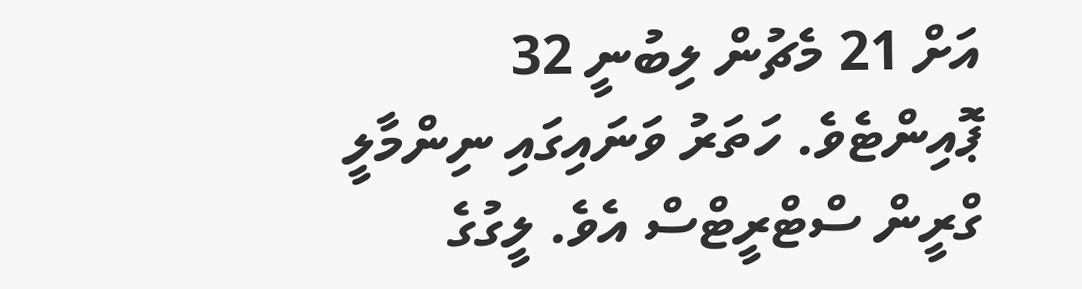އަށް 21 މެޗުން ލިބުނީ 32 ޕޮއިންޓެވެ. ހަތަރު ވަނައިގައި ނިންމާލީ ގްރީން ސްޓްރީޓްސް އެވެ. ލީގުގެ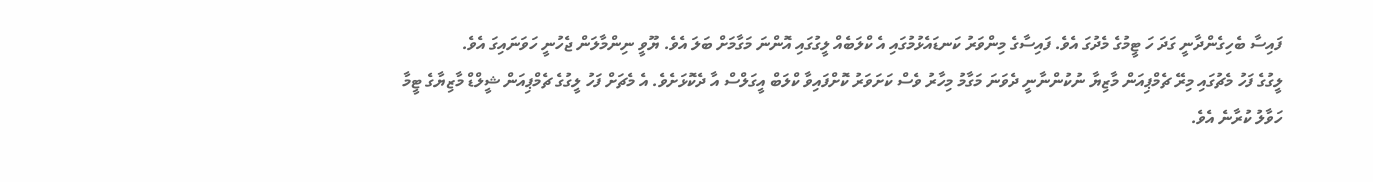ފައިސާ ބެހިގެންދާނީ ގަދަ ހަ ޓީމުގެ މެދުގަ އެވެ. ފައިސާގެ މިންވަރު ކަނޑައެޅުމުގައި އެ ކްލަބެއް ލީގުގައި އޮންނަ މަގާމަށް ބަލަ އެވެ. ޔޫވީ ނިންމާލަން ޖެހުނީ ހަވަނައިގަ އެވެ.
ލީގުގެ ފަހު މެޗުގައި މިރޭ ޗެމްޕިއަން މާޒިޔާ ނުކުންނާނީ ދެވަނަ މަގާމު މިހާރު ވެސް ކަށަވަރު ކޮށްފައިވާ ކްލަބް އީގަލްސް އާ ދެކޮޅަށެވެ. އެ މެޗަށް ފަހު ލީގުގެ ޗެމްޕިއަން ޝީލްޑް މާޒިޔާގެ ޓީމާ ހަވާލު ކުރާނެ އެވެ.